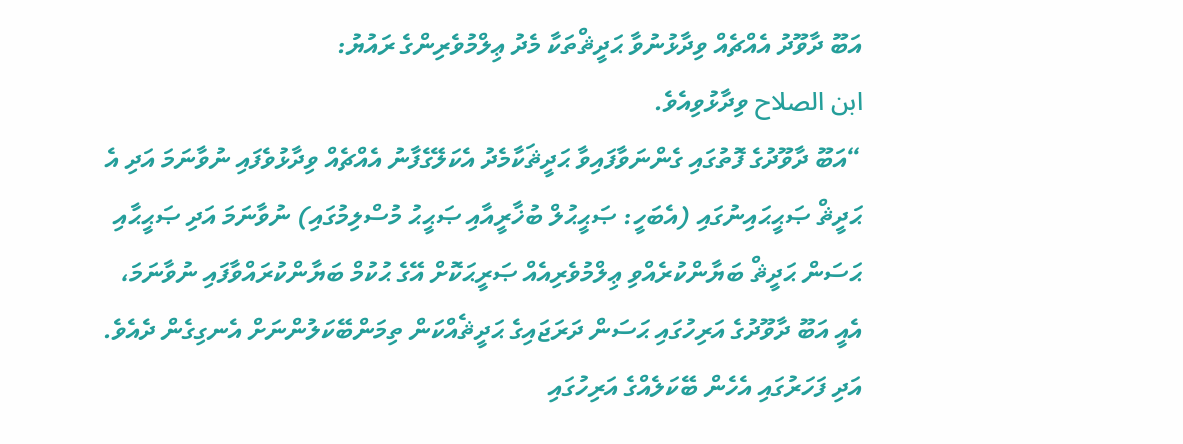އަބޫ ދާވޫދު އެއްޗެއް ވިދާޅުނުވާ ޙަދީޘްތަކާ މެދު ޢިލްމުވެރިންގެ ރައުޔު:
ابن الصلاح ވިދާޅުވިއެވެ.
“އަބޫ ދާވޫދުގެ ފޮތުގައި ގެންނަވާފައިވާ ޙަދީޘަކާމެދު އެކަލޭގެފާނު އެއްޗެއް ވިދާޅުވެފައި ނުވާނަމަ އަދި އެ ޙަދީޘް ޞަޙީޙައިނުގައި (އެބަހީ: ޞަޙީޙުލް ބުޚާރީއާއި ޞަޙީޙު މުސްލިމުގައި) ނުވާނަމަ އަދި ޞަޙީޙާއި ޙަސަން ޙަދީޘް ބަޔާންކުރެއްވި ޢިލްމުވެރިއެއް ޞަރީޙަކޮށް އޭގެ ޙުކުމް ބަޔާންކުރައްވާފައި ނުވާނަމަ، އެއީ އަބޫ ދާވޫދުގެ އަރިހުގައި ޙަސަން ދަރަޖައިގެ ޙަދީޘެއްކަން ތިމަންބޭކަލުންނަށް އެނގިގެން ދެއެވެ. އަދި ފަހަރުގައި އެހެން ބޭކަލެއްގެ އަރިހުގައި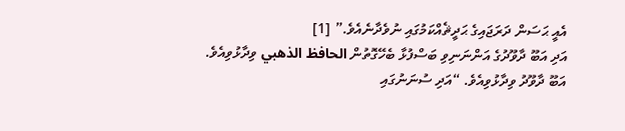އެއީ ޙަސަން ދަރަޖައިގެ ޙަދީޘެއްކަމުގައި ނުވެދާނެއެވެ.” [1]
އަދި އަބޫ ދާވޫދުގެ އަންނަނިވި ބަސްފުޅާ ބެހޭގޮތުން الحافظ الذهبي ވިދާޅުވިއެވެ.
އަބޫ ދާވޫދު ވިދާޅުވިއެވެ. “އަދި ސުނަނުގައި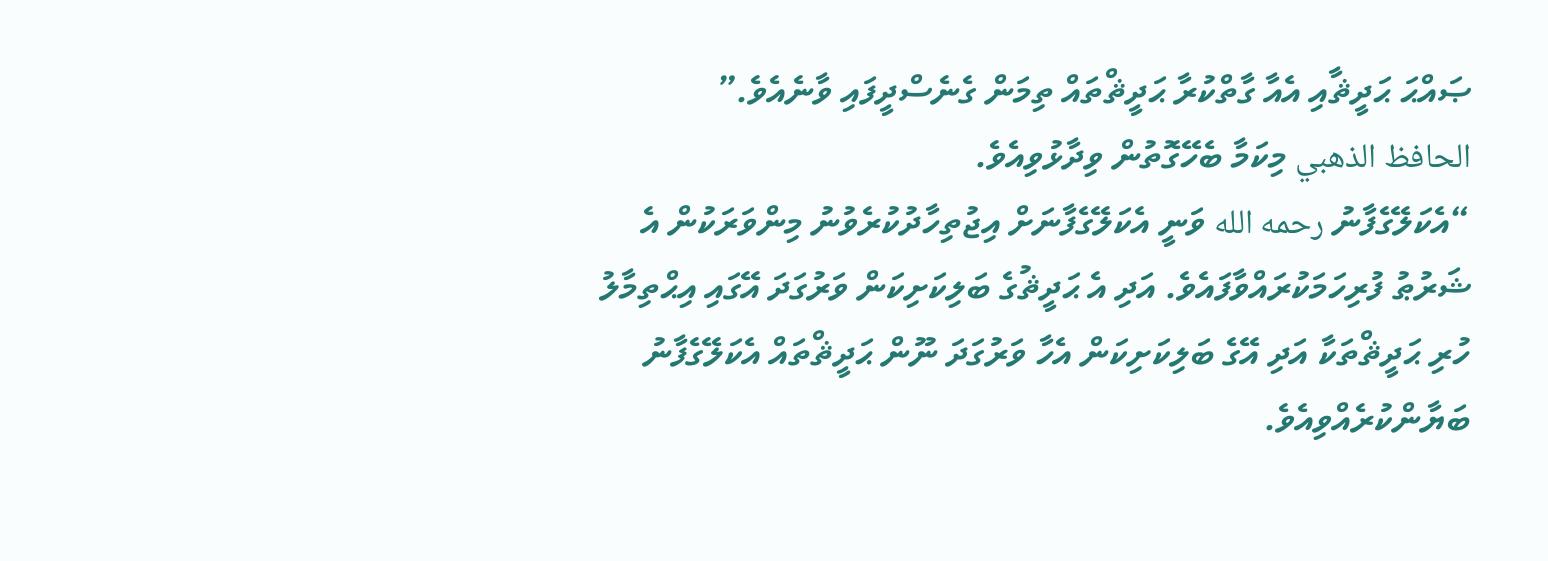ޞައްޙަ ޙަދީޘާއި އެއާ ގާތްކުރާ ޙަދީޘްތައް ތިމަން ގެނެސްދީފައި ވާނެއެވެ.”
الحافظ الذهبي މިކަމާ ބެހޭގޮތުން ވިދާޅުވިއެވެ.
“އެކަލޭގެފާނު رحمه الله ވަނީ އެކަލޭގެފާނަށް އިޖުތިހާދުކުރެވުނު މިންވަރަކުން އެ ޝަރުޠު ފުރިހަމަކުރައްވާފައެވެ. އަދި އެ ޙަދީޘުގެ ބަލިކަށިކަން ވަރުގަދަ އޭގައި އިޙްތިމާލު ހުރި ޙަދީޘްތަކާ އަދި އޭގެ ބަލިކަށިކަން އެހާ ވަރުގަދަ ނޫން ޙަދީޘްތައް އެކަލޭގެފާނު ބަޔާންކުރެއްވިއެވެ.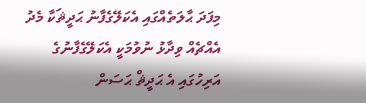މިފަދަ ޙާލަތެއްގައި އެކަލޭގެފާނު ޙަދީޘަކާ މެދު އެއްޗެއް ވިދާޅު ނުވުމަކީ އެކަލޭގެފާނުގެ އަރިހުގައި އެ ޙަދީޘް ޙަސަން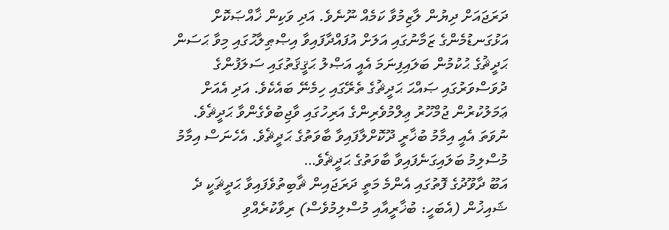ދަރަޖައަށް ދިޔުން ލާޒިމުވާ ކަމެއް ނޫނެވެ. އަދި ވަކިން ޚާއްޞަކޮށް އަޅުގަނޑުމެންގެ ޒަމާނުގައި އަލަށް އުފައްދާފައިވާ އިޞްޠިލާޙުގައި މިވާ ޙަސަން ޙަދީޘުގެ ޙުކުމުން ބަލައިފިނަމަ އެއީ އަޞްލު ޙަޤީޤަތުގައި ސަލަފުންގެ ދުވަސްވަރުގައި ޞައްޙަ ޙަދީޘުގެ ތެރޭގައި ހިމެނޭ ބައެކެވެ. އަދި އެއަށް ޢަމަލުކުރުން ޖުމްހޫރު ޢިލްމުވެރިންގެ އަރިހުގައި ވާޖިބުވެގެންވާ ޙަދީޘެވެ. ނުވަތަ އެއީ އިމާމު ބުޚާރީ ދޫކޮށްލާފައިވާ ބާވަތުގެ ޙަދީޘެވެ. އެހެނަސް އިމާމު މުސްލިމު ބަލައިގަނެފައިވާ ބާވަތުގެ ޙަދީޘެވެ…
އަބޫ ދާވޫދުގެ ފޮތުގައި އެންމެ މަތީ ދަރަޖައިން ޘާބިތުވެފައިވާ ޙަދީޘަކީ ދެ ޝައިޚުން (އެބަހީ: ބުޚާރީއާއި މުސްލިމުވެސް) ރިވާކުރެއްވި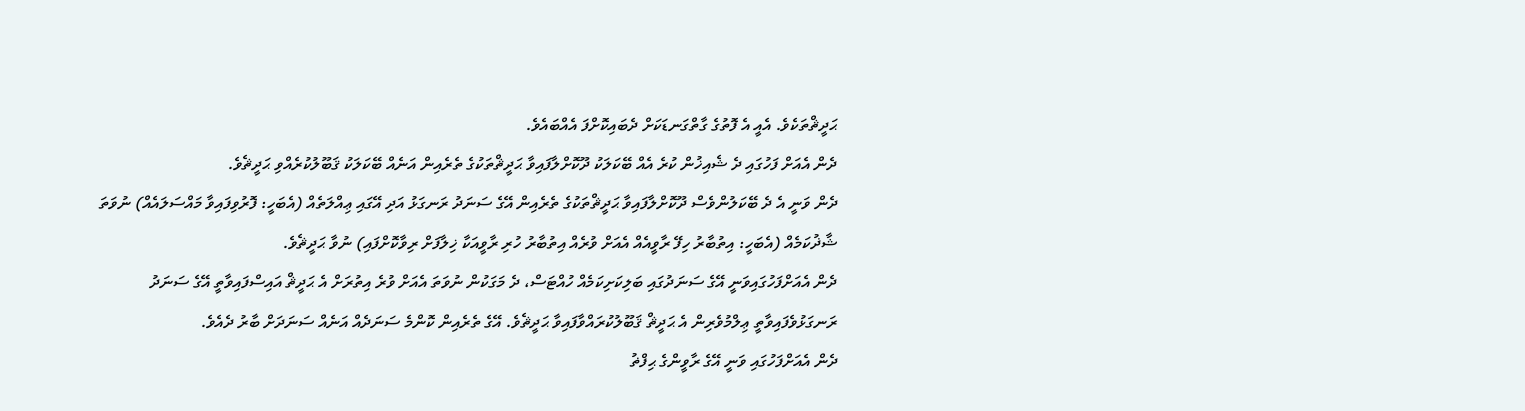ޙަދީޘްތަކެވެ. އެއީ އެ ފޮތުގެ ގާތްގަނޑަކަށް ދެބައިކޮށްފަ އެއްބައެވެ.
ދެން އެއަށް ފަހުގައި ދެ ޝެއިޚުން ކުރެ އެއް ބޭކަލަކު ދޫކޮށްލާފައިވާ ޙަދީޘްތަކުގެ ތެރެއިން އަނެއް ބޭކަލަކު ޤަބޫލުކުރެއްވި ޙަދީޘެވެ.
ދެން ވަނީ އެ ދެ ބޭކަލުންވެސް ދޫކޮށްލާފައިވާ ޙަދީޘްތަކުގެ ތެރެއިން އޭގެ ސަނަދު ރަނގަޅު އަދި އޭގައި ޢިއްލަތެއް (އެބަހީ: ފޮރުވިފައިވާ މައްސަލައެއް) ނުވަތަ ޝާޛުކަމެއް (އެބަހީ: އިތުބާރު ހިފޭ ރާވީއެއް އެއަށް ވުރެއް އިތުބާރު ހުރި ރާވީއަކާ ޚިލާފަށް ރިވާކޮށްފައި) ނުވާ ޙަދީޘެވެ.
ދެން އެއަށްފަހުގައިވަނީ އޭގެ ސަނަދުގައި ބަލިކަށިކަމެއް ހުއްޓަސް، ދެ މަގަކުން ނުވަތަ އެއަށް ވުރެ އިތުރަށް އެ ޙަދީޘް އައިސްފައިވާތީ އޭގެ ސަނަދު ރަނގަޅުވެފައިވާތީ ޢިލްމުވެރިން އެ ޙަދީޘް ޤަބޫލުކުރައްވާފައިވާ ޙަދީޘެވެ. އޭގެ ތެރެއިން ކޮންމެ ސަނަދެއް އަނެއް ސަނަދަށް ބާރު ދެއެވެ.
ދެން އެއަށްފަހުގައި ވަނީ އޭގެ ރާވީންގެ ޙިފްޡު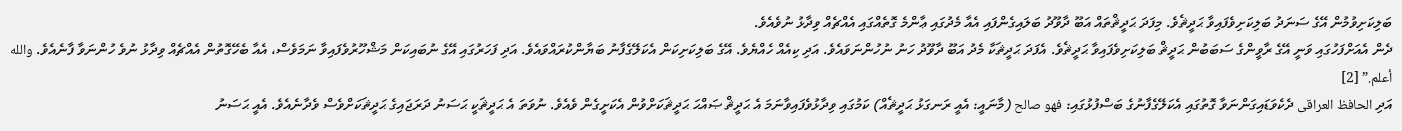ބަލިކަށިވުމުން އޭގެ ސަނަދު ބަލިކަށިވެފައިވާ ޙަދީޘެވެ. މިފަދަ ޙަދީޘްތައް އަބޫ ދާވޫދު ބަލައިގެންފައި އެއާ މެދުގައި ޢާންމެ ގޮތެއްގައި އެއްޗެއް ވިދާޅު ނުވެއެވެ.
ދެން އެއަށްފަހުގައި ވަނީ އޭގެ ރާވީންގެ ސަބަބުން ޙަދީޘް ބަލިކަށިވެފައިވާ ޙަދީޘެވެ. އެފަދަ ޙަދީޘަކާ މެދު އަބޫ ދާވޫދު ހަނު ނުހުންނަވައެވެ. އަދި ކިއެއް ހެއްޔެވެ. އޭގެ ބަލިކަށިކަން އެކަލޭގެފާނު ބަޔާންކުރައްވައެވެ. އަދި ފަހަރުގައި އޭގެ ނުބައިކަން މަޝްހޫރުވެފައިވާ ނަމަވެސް، އެއާ ބެހޭގޮތުން އެއްޗެއް ވިދާޅު ނުވެ ހުންނަވާ ފާނެއެވެ. والله أعلم.” [2]
އަދި الحافظ العراقى ދެކެވަޑައިގަންނަވާ ގޮތުގައި އެކަލޭގެފާނުގެ ބަސްފުޅުގައި: فهو صالح (މާނައީ: އެއީ ރަނގަޅު ޙަދީޘެއް) ކަމުގައި ވިދާޅުވެފައިވާނަމަ އެ ޙަދީޘް ޞައްޙަ ޙަދީޘަކަށްވުން އެކަށީގެން ވެއެވެ. ނުވަތަ އެ ޙަދީޘަކީ ޙަސަނު ދަރަޖައިގެ ޙަދީޘަކަށްވެސް ވެދާނެއެވެ. އެއީ ޙަސަނު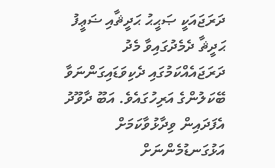ދަރަޖައަކީ ޞަޙީޙު ޙަދީޘާއި ޟަޢީފު ޙަދީޘާ ދެމެދުގައިވާ މެދު ދަރަޖައެއްކަމުގައި ދެކިވަޑައިގަންނަވާ ބޭކަލުންގެ އަރިހުގައެވެ. އަބޫ ދާވޫދު އެފަދައިން ވިދާޅުވާކަމަށް އަޅުގަނޑުމެންނަށް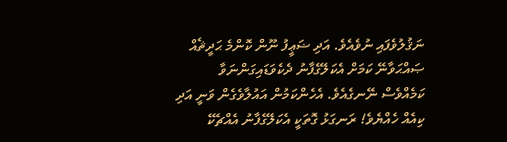ނަޤުލުވެފައި ނުވެއެވެ. އަދި ޟަޢީފު ނޫން ކޮންމެ ޙަދީޘެއް ޞައްޙަވާނޭ ކަމަށް އެކަލޭގެފާނު ދެކެވަޑައިގަންނަވާ ކަމެއްވެސް ނޭނގެއެވެ. އެހެންކަމުން އައުލާވެގެން ވަނީ އަދި ކިއެއް ހެއްޔެވެ! ރަނގަޅު ގޮތަކީ އެކަލޭގެފާނު އެއްޗެކޭ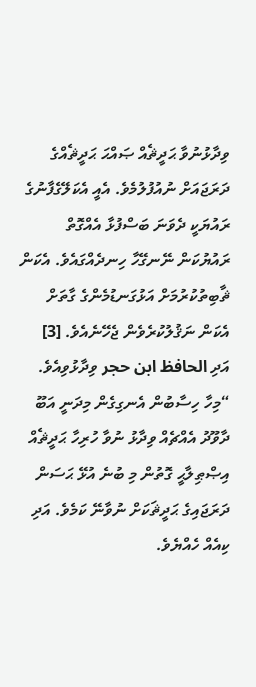ވިދާޅުނުވާ ޙަދީޘެއް ޞައްޙަ ޙަދީޘެއްގެ ދަރަޖައަށް ނުއުފުލުމެވެ. އެއީ އެކަލޭގެފާނުގެ ރައުޔަކީ ދެވަނަ ބަސްފުޅާ އެއްގޮތް ރައުޔުކަން ނޭނގޭހާ ހިނދެއްގައެވެ. އެކަން ޘާބިތުކުރުމަށް އަޅުގަނޑުމެންގެ ގާތަށް އެކަން ނަޤުލުކުރެވެން ޖެހޭނެއެވެ. [3]
އަދި الحافظ ابن حجر ވިދާޅުވިއެވެ.
“މިހާ ހިސާބުން އެނގިގެން މިދަނީ އަބޫ ދާވޫދު އެއްޗެއް ވިދާޅު ނުވާ ހުރިހާ ޙަދީޘެއް އިޞްޠިލާޙީ ގޮތުން މި ބުނެ އުޅޭ ޙަސަން ދަރަޖައިގެ ޙަދީޘަކަށް ނުވާނޭ ކަމެވެ. އަދި ކިއެއް ހެއްޔެވެ.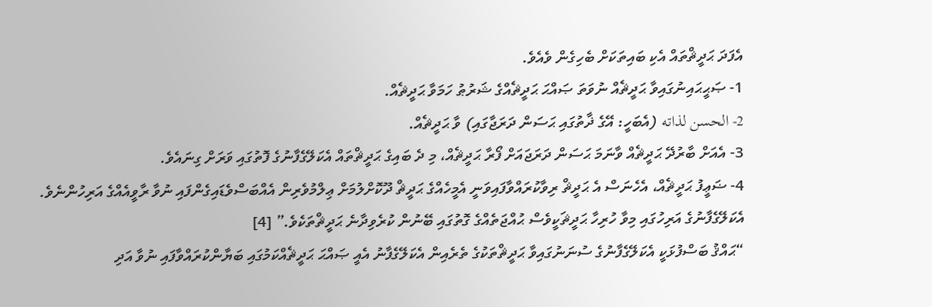އެފަދަ ޙަދީޘްތައް އެކި ބައިތަކަށް ބެހިގެން ވެއެވެ.
1- ޞަޙީޙައިނުގައިވާ ޙަދީޘެއް ނުވަތަ ޞައްޙަ ޙަދީޘެއްގެ ޝަރުޠު ހަމަވާ ޙަދީޘެއް.
2- الحسن لذاته (އެބަހީ: އޭގެ ޛާތުގައި ޙަސަން ދަރަޖާގައި) ވާ ޙަދީޘެއް.
3- އެއަށް ބާރުދޭ ޙަދީޘެއް ވާނަމަ ޙަސަން ދަރަޖައަށް ފޯރާ ޙަދީޘެއް، މި ދެ ބައިގެ ޙަދީޘްތައް އެކަލޭގެފާނުގެ ފޮތުގައި ވަރަށް ގިނައެވެ.
4- ޟަޢީފު ޙަދީޘެއް، އެހެނަސް އެ ޙަދީޘް ރިވާކުރައްވާފައިވަނީ އެމީހެއްގެ ޙަދީޘް ދޫކޮށްލުމަށް ޢިލްމުވެރިން އެއްބަސްވެޑައިގެންފައި ނުވާ ރާވީއެއްގެ އަރިހުންނެވެ. އެކަލޭގެފާނުގެ އަރިހުގައި މިވާ ހުރިހާ ޙަދީޘަކީވެސް ޙުއްޖަތެއްގެ ގޮތުގައި ބޭނުން ކުރެވިދާނެ ޙަދީޘްތަކެވެ.” [4]
“ޙައްޤު ބަސްފުޅަކީ އެކަލޭގެފާނުގެ ސުނަނުގައިވާ ޙަދީޘްތަކުގެ ތެރެއިން އެކަލޭގެފާނު އެއީ ޞައްޙަ ޙަދީޘެއްކަމުގައި ބަޔާންކުރައްވާފައި ނުވާ އަދި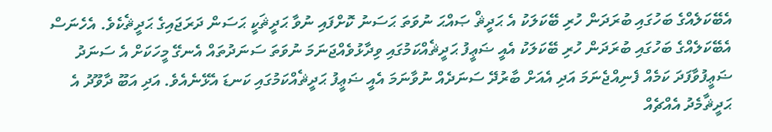އެބޭކަލެއްގެ ބަހުގައި ބުރަދަން ހުރި ބޭކަލަކު އެ ޙަދީޘް ޞައްޙަ ނުވަތަ ޙަސަނު ކޮށްފައި ނުވާ ޙަދީޘަކީ ޙަސަން ދަރަޖައިގެ ޙަދީޘެކެވެ. އެހެނަސް އެބޭކަލެއްގެ ބަހުގައި ބުރަދަން ހުރި ބޭކަލަކު އެއީ ޟަޢީފު ޙަދީޘެއްކަމުގައި ވިދާޅުވެއްޖަނަމަ ނުވަތަ ސަނަދުތައް އެނގޭ މީހަކަށް އެ ސަނަދު ޟަޢީފުވާފަދަ ކަމެއް ފެނިއްޖެނަމަ އަދި އެއަށް ބާރުދޭ ސަނަދެއް ނުވާނަމަ އެއީ ޟަޢީފު ޙަދީޘެއްކަމުގައި ކަނޑަ އެޅޭނެއެވެ. އަދި އަބޫ ދާވޫދު އެ ޙަދީޘާމެދު އެއްޗެއް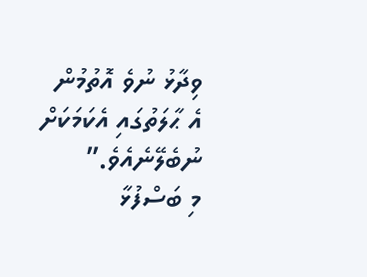ވިދާޅު ނުވެ އޮތުމުން އެ ޙާލަތުގައި އެކަމަކަށް ނުބެލޭނެއެވެ.”
މި ބަސްފުޅާ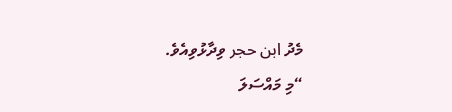މެދު ابن حجر ވިދާޅުވިއެވެ.
“މި މައްސަލަ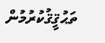ތަޙުޤީޤުކުރުމުން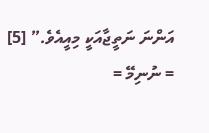އަންނަ ނަތީޖާއަކީ މިއީއެވެ.” [5]
= ނުނިމޭ =